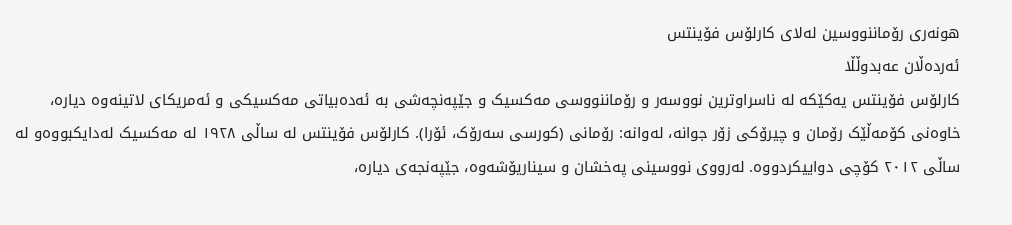هونەری رۆماننووسین لەلای کارلۆس فۆینتس
ئەردەڵان عەبدوڵڵا
کارلۆس فۆینتس یەکێکە لە ناسراوترین نووسەر و رۆماننووسی مەکسیک و جێپەنچەشی بە ئەدەبیاتی مەکسیکی و ئەمریکای لاتینەوە دیارە، خاوەنی کۆمەڵێک رۆمان و چیرۆکی زۆر جوانە، لەوانە: رۆمانی (کورسی سەرۆک، ئۆرا). کارلۆس فۆینتس لە ساڵی ۱۹۲۸ لە مەکسیک لەدایکبووەو لە ساڵی ۲۰۱۲ کۆچی دواییکردووە. لەرووی نووسینی پەخشان و سیناریۆشەوە، جێپەنجەی دیارە،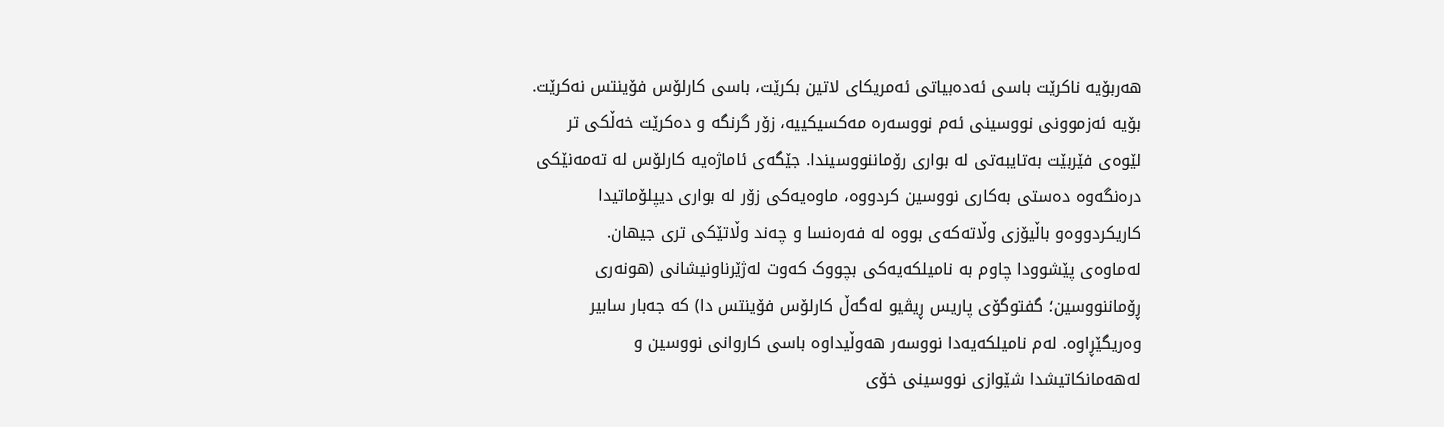هەربۆیە ناکرێت باسی ئەدەبیاتی ئەمریکای لاتین بکرێت، باسی کارلۆس فۆینتس نەکرێت. بۆیە ئەزموونی نووسینی ئەم نووسەرە مەکسیکییە، زۆر گرنگە و دەکرێت خەڵكی تر لێوەی فێربێت بەتایبەتی لە بواری رۆماننووسیندا. جێگەی ئاماژەیە کارلۆس لە تەمەنێکی درەنگەوە دەستی بەکاری نووسین کردووە، ماوەیەکی زۆر لە بواری دیپلۆماتیدا کاریکردووەو باڵیۆزی وڵاتەکەی بووە لە فەرەنسا و چەند وڵاتێکی تری جیهان.
لەماوەی پێشوودا چاوم بە نامیلکەیەکی بچووک کەوت لەژێرناونیشانی (هونەری ڕۆماننووسین؛ گفتوگۆی پاریس ڕیڤیو لەگەڵ کارلۆس فۆینتس دا) کە جەبار سابیر وەریگێڕاوە. لەم نامیلکەیەدا نووسەر هەوڵیداوە باسی کاروانی نووسین و لەهەمانکاتیشدا شێوازی نووسینی خۆی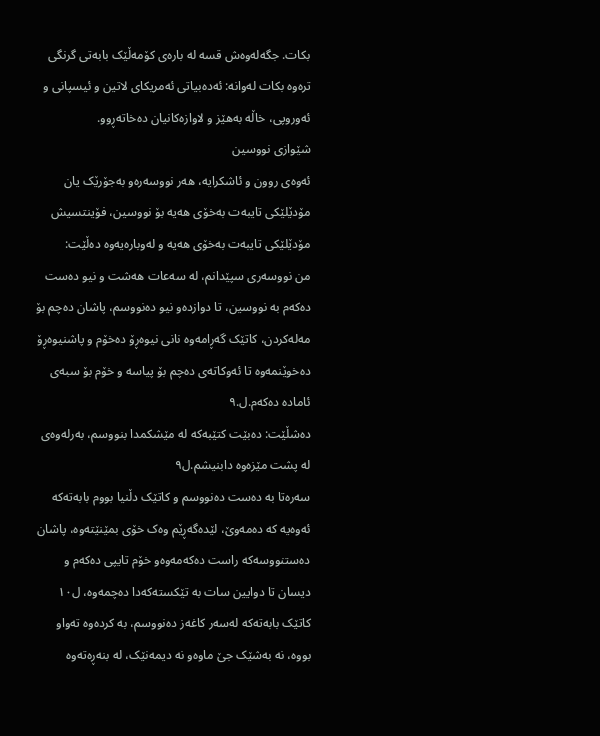بکات. جگەلەوەش قسە لە بارەی کۆمەڵێک بابەتی گرنگی ترەوە بکات لەوانە: ئەدەبیاتی ئەمریکای لاتین و ئیسپانی و ئەوروپی، خاڵە بەهێز و لاوازەکانیان دەخاتەڕوو.
شێوازی نووسین
ئەوەی روون و ئاشكرایە، هەر نووسەرەو بەجۆرێک یان مۆدێلێکی تایبەت بەخۆی هەیە بۆ نووسین، فۆینتسیش مۆدێلێکی تایبەت بەخۆی هەیە و لەوبارەیەوە دەڵێت:
من نووسەری سپێدانم، لە سەعات هەشت و نیو دەست دەکەم بە نووسین، تا دوازدەو نیو دەنووسم، پاشان دەچم بۆ مەلەکردن، کاتێک گەڕامەوە نانی نیوەڕۆ دەخۆم و پاشنیوەڕۆ دەخوێنمەوە تا ئەوکاتەی دەچم بۆ پیاسە و خۆم بۆ سبەی ئامادە دەکەم.ل.۹
دەشڵێت: دەبێت کتێبەکە لە مێشکمدا بنووسم، بەرلەوەی لە پشت مێزەوە دابنیشم.ل۹
سەرەتا بە دەست دەنووسم و کاتێک دڵنیا بووم بابەتەکە ئەوەیە کە دەمەوێ، لێدەگەڕێم وەک خۆی بمێنێتەوە، پاشان دەستنووسەکە راست دەکەمەوەو خۆم تایپی دەکەم و دیسان تا دوایین سات بە تێکستەکەدا دەچمەوە، ل۱۰
کاتێک بابەتەکە لەسەر کاغەز دەنووسم، بە کردەوە تەواو بووە، نە بەشێک جێ ماوەو نە دیمەنێک، لە بنەڕەتەوە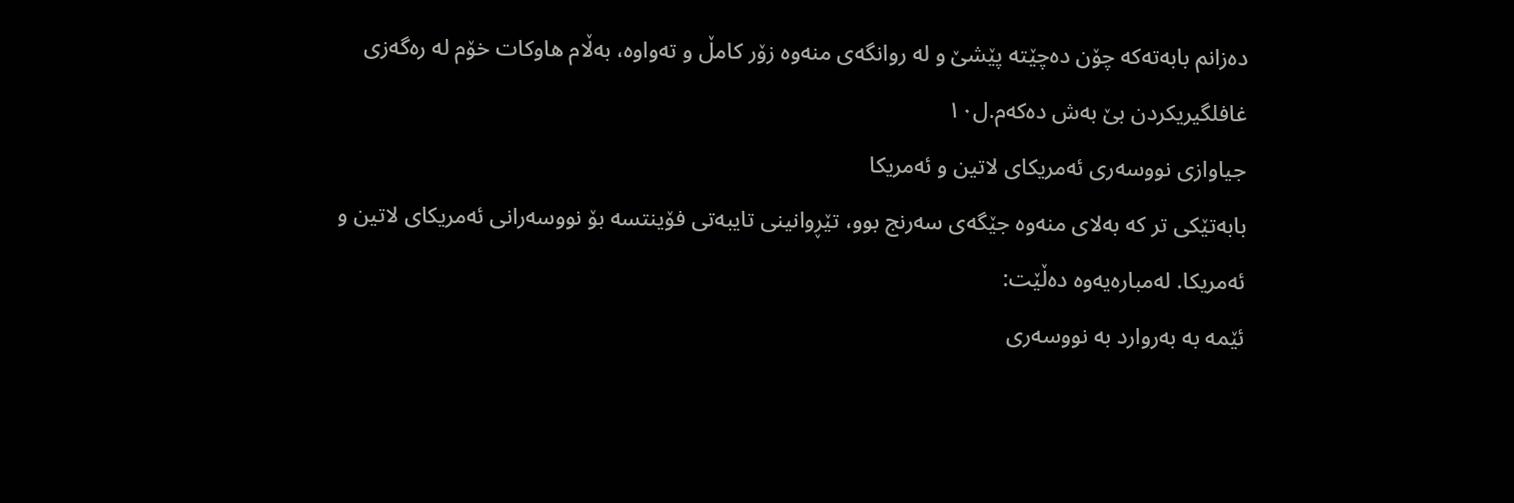دەزانم بابەتەکە چۆن دەچێتە پێشێ و لە روانگەی منەوە زۆر کامڵ و تەواوە، بەڵام هاوکات خۆم لە رەگەزی غافلگیریکردن بێ بەش دەکەم.ل۱۰
جیاوازی نووسەری ئەمریکای لاتین و ئەمریکا
بابەتێکی تر کە بەلای منەوە جێگەی سەرنج بوو، تێڕوانینی تایبەتی فۆینتسە بۆ نووسەرانی ئەمریکای لاتین و ئەمریکا. لەمبارەیەوە دەڵێت:
ئێمە بە بەروارد بە نووسەری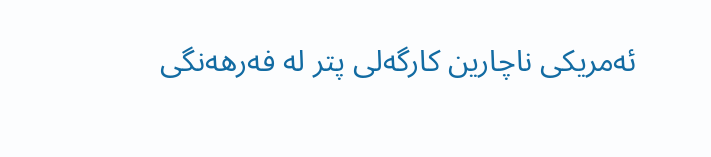ئەمریکی ناچارین کارگەلی پتر لە فەرهەنگی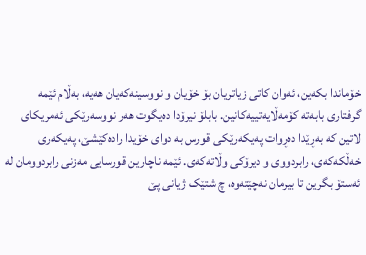خۆماندا بکەین، ئەوان کاتی زیاتریان بۆ خۆیان و نووسینەکەیان هەیە، بەڵام ئێمە گرفتاری بابەتە کۆمەڵایەتییەکانین. بابلۆ نیرۆدا دەیگوت هەر نووسەرێکی ئەمریکای لاتین کە بەڕێدا دەڕوات پەیکەرێکی قورس بە دوای خۆیدا رادەکێشێ، پەیکەری خەڵکەکەی، رابردووی و دیرۆکی وڵاتەکەی. ئێمە ناچارین قورسایی مەزنی رابردوومان لە ئەستۆ بگرین تا بیرمان نەچێتەوە، چ شتێک ژیانی پێ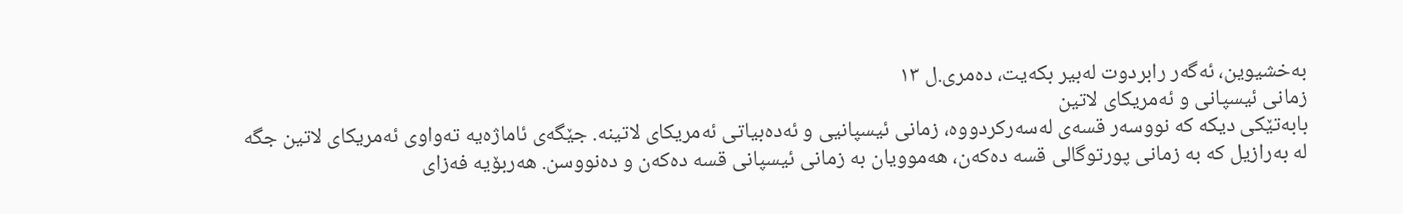بەخشیوین، ئەگەر رابردوت لەبیر بکەیت، دەمری.ل ۱۳
زمانی ئیسپانی و ئەمریکای لاتین
بابەتێکی دیکە کە نووسەر قسەی لەسەرکردووە، زمانی ئیسپانیی و ئەدەبیاتی ئەمریکای لاتینە. جێگەی ئاماژەیە تەواوی ئەمریکای لاتین جگە لە بەرازیل کە بە زمانی پورتوگالی قسە دەکەن، هەموویان بە زمانی ئیسپانی قسە دەکەن و دەنووسن. هەربۆیە فەزای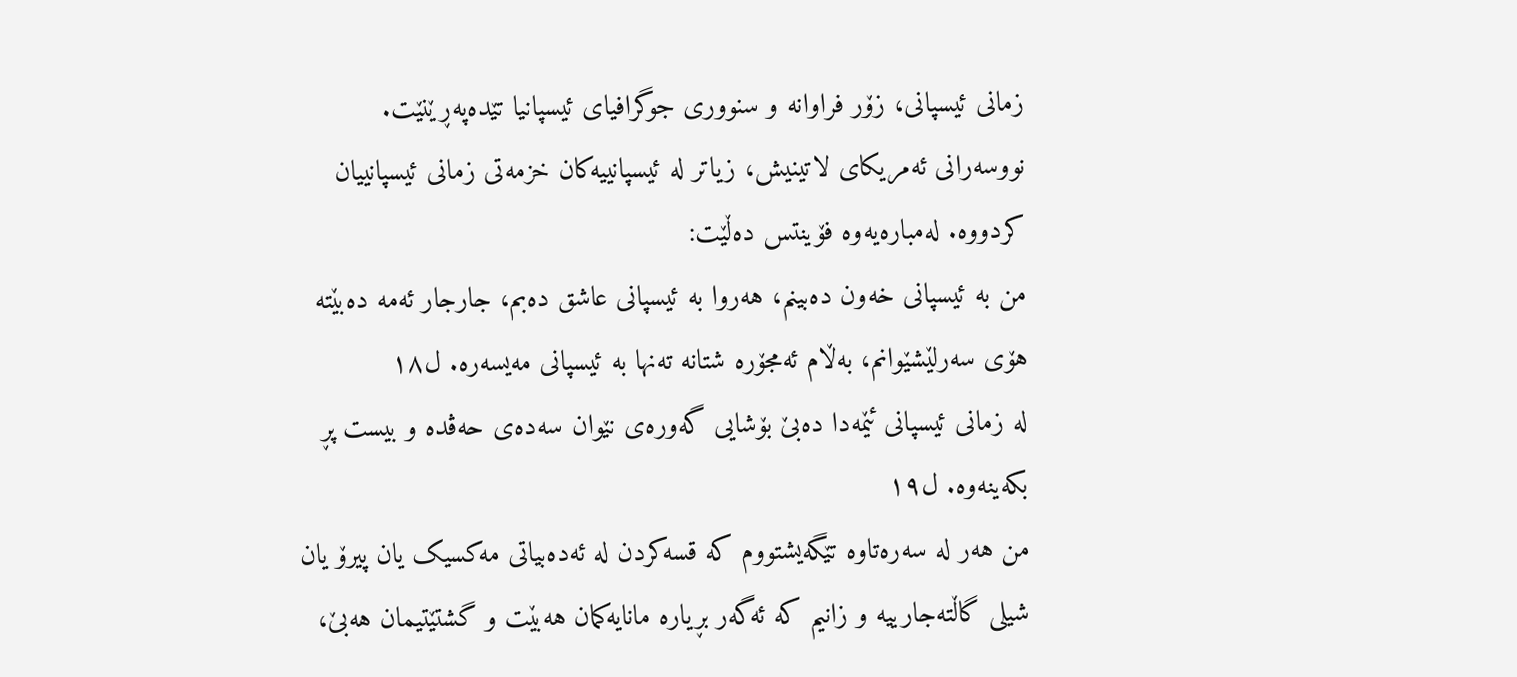زمانی ئیسپانی، زۆر فراوانە و سنووری جوگرافیای ئیسپانیا تێدەپەڕێنێت. نووسەرانی ئەمریکای لاتینیش، زیاتر لە ئیسپانییەکان خزمەتی زمانی ئیسپانییان کردووە. لەمبارەیەوە فۆینتس دەڵێت:
من بە ئیسپانی خەون دەبینم، هەروا بە ئیسپانی عاشق دەبم، جارجار ئەمە دەبێتە هۆی سەرلێشێوانم، بەڵام ئەمجۆرە شتانە تەنها بە ئیسپانی مەیسەرە. ل۱۸
لە زمانی ئیسپانی ئێمەدا دەبێ بۆشایی گەورەی نێوان سەدەی حەڤدە و بیست پڕ بکەینەوە. ل۱۹
من هەر لە سەرەتاوە تێگەیشتووم کە قسەکردن لە ئەدەبیاتی مەکسیک یان پیرۆ یان شیلی گاڵتەجارییە و زانیم کە ئەگەر بڕیارە مانایەکمان هەبێت و گشتێتیمان هەبێ،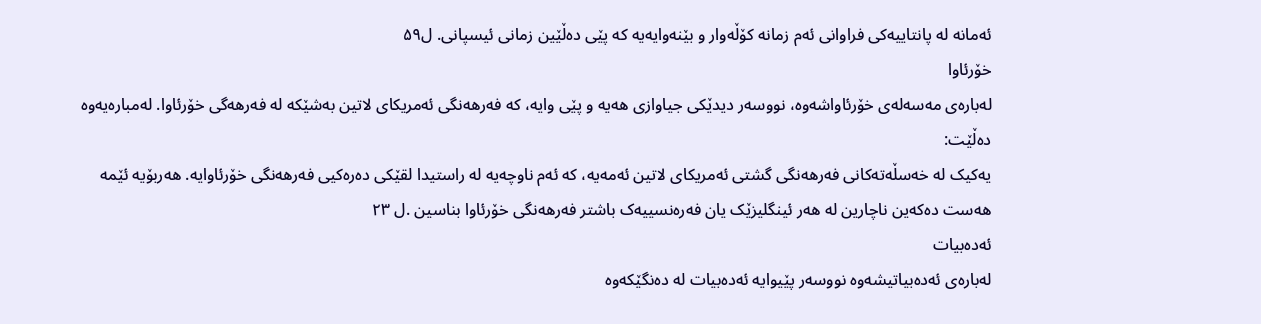ئەمانە لە پانتاییەکی فراوانی ئەم زمانە کۆڵەوار و بێنەوایەیە کە پێی دەڵێین زمانی ئیسپانی. ل۵۹
خۆرئاوا
لەبارەی مەسەلەی خۆرئاواشەوە، نووسەر دیدێکی جیاوازی هەیە و پێی وایە، کە فەرهەنگی ئەمریکای لاتین بەشێکە لە فەرهەگی خۆرئاوا. لەمبارەیەوە دەڵێت:
یەکیک لە خەسڵەتەکانی فەرهەنگی گشتی ئەمریکای لاتین ئەمەیە، کە ئەم ناوچەیە لە راستیدا لقێکی دەرەکیی فەرهەنگی خۆرئاوایە. هەربۆیە ئێمە هەست دەکەین ناچارین لە هەر ئینگلیزێک یان فەرەنسییەک باشتر فەرهەنگی خۆرئاوا بناسین .ل ۲۳
ئەدەبیات
لەبارەی ئەدەبیاتیشەوە نووسەر پێیوایە ئەدەبیات لە دەنگێکەوە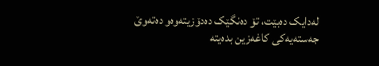لەدایک دەبێت، تۆ دەنگێک دەدۆزیتەوەو دەتەوێ جەستەیەکی کاغەزین بدەیتە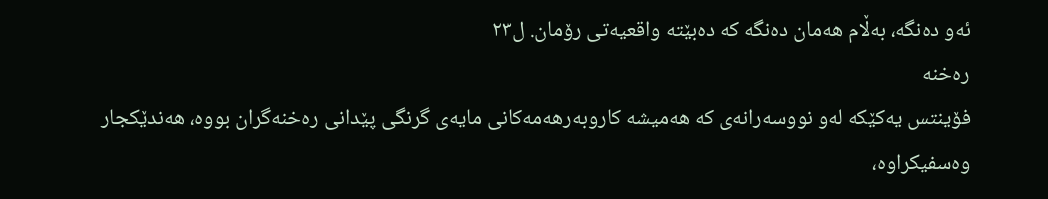ئەو دەنگە، بەڵام هەمان دەنگە کە دەبێتە واقعیەتی رۆمان. ل۲۳
رەخنە
فۆینتس یەکێکە لەو نووسەرانەی کە هەمیشە کاروبەرهەمەکانی مایەی گرنگی پێدانی رەخنەگران بووە، هەندێکجار وەسفیکراوە،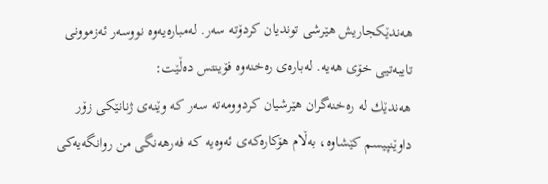هەندێکجاریش هێرشی توندیان کردۆتە سەر. لەمبارەیەوە نووسەر ئەزموونی تایبەتیی خۆی هەیە. لەبارەی رەخنەوە فۆینتس دەڵێت:
هەندێك لە رەخنەگران هێرشیان کردوومەتە سەر کە وێنەی ژنانێکی زۆر داوێنپیسم کێشاوە، بەڵام هۆکارەکەی ئەوەیە کە فەرهەنگی من روانگەیەکی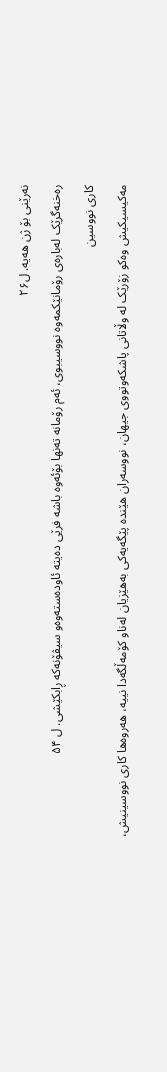نەرێنی بۆ ژن هەیە. ل۲۶
رەخنەگرێک لەبارەی رۆمانێکمەوە نووسیبوی، ئەم رۆمانە تەنها بۆئەوە باشە فرێی دەیتە ئاودەستەوەو سیڤۆنەکە ڕابکێشی. ل ۵۴
کاری نووسین
مەکیسیکیش وەکو زۆرێک لە وڵاتانی پاشکەوتووی جیهان، نووسەران هێندە پێگەیەکی بەهێزیان لەناو کۆمەڵگەدا نییە، هەروەها کاری نووسینیش،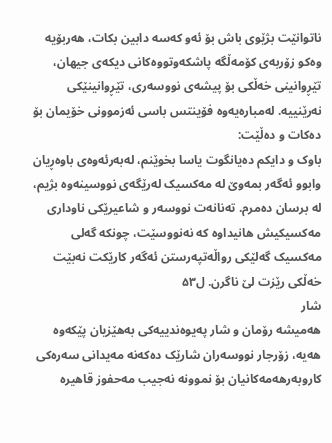ناتوانێت بژێوی باش بۆ ئەو کەسە دابین بکات، هەربۆیە وەکو زۆربەی کۆمەڵگە پاشکەوتووەکانی دیکەی جیهان، تێڕوانینی خەڵکی بۆ پیشەی نووسەری، تێڕوانینێکی نەرێنییە. لەمبارەیەوە فۆینتس باسی ئەزموونی خۆیمان بۆ دەکات و دەڵێت:
باوک و دایکم دەیانگوت یاسا بخوێنم، لەبەرئەوەی باوەڕیان وابوو ئەگەر بمەوێ لە مەکسیک لەرێگەی نووسینەوە بژیم، لە برسان دەمرم. تەنانەت نووسەر و شاعیرێکی ناوداری مەکسیکیش هانیداوە کە نەنووسێت، چونکە گەلی مەکسیک گەلێکی رواڵەتپەرستن ئەگەر کارێکت نەبێت خەڵکی رێزت لێ ناگرن. ل۵۳
شار
هەمیشە رۆمان و شار پەیوەندییەکی بەهێزیان پێکەوە هەیە، زۆرجار نووسەران شارێک دەکەنە مەیدانی سەرەکی کاروبەرهەمەکانیان بۆ نموونە نەجیب مەحفوز قاهیرە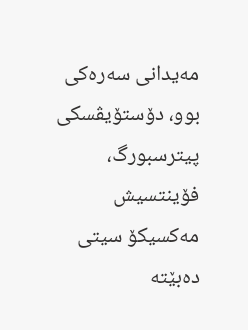مەیدانی سەرەکی بوو، دۆستۆیڤسکی پیترسبورگ، فۆینتسیش مەکسیکۆ سیتی دەبێتە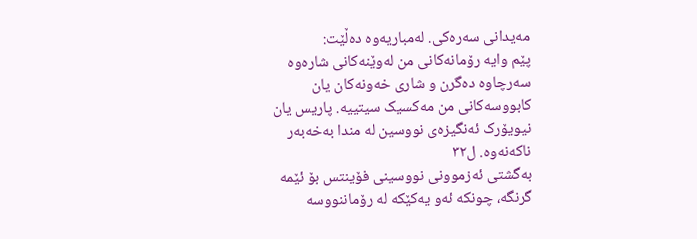مەیدانی سەرەکی. لەمباریەوە دەڵێت:
پێم وایە رۆمانەکانی من لەوێنەکانی شارەوە سەرچاوە دەگرن و شاری خەونەکان یان کابووسەکانی من مەکسیک سیتییە. پاریس یان نیویۆرک ئەنگیزەی نووسین لە مندا بەخەبەر ناکەنەوە. ل۳۲
بەگشتی ئەزموونی نووسینی فۆینتس بۆ ئێمە گرنگە، چونکە ئەو یەکێکە لە رۆماننووسە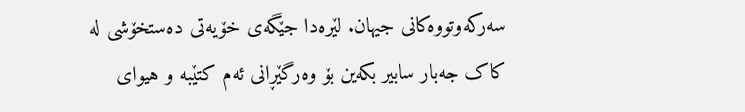سەرکەوتووەکانی جیهان. لێرەدا جێگەی خۆیەتی دەستخۆشی لە کاک جەبار سابیر بکەین بۆ وەرگێڕانی ئەم کتێبە و هیوای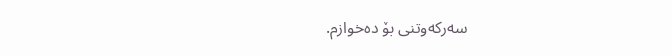سەرکەوتنی بۆ دەخوازم.